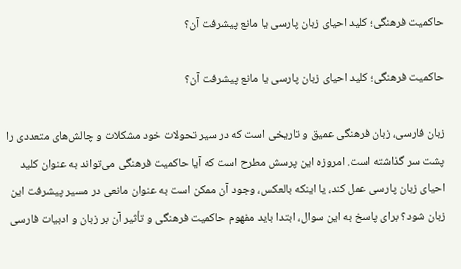حاکمیت فرهنگی؛ کلید احیای زبان پارسی یا مانع پیشرفت آن؟

حاکمیت فرهنگی؛ کلید احیای زبان پارسی یا مانع پیشرفت آن؟

زبان فارسی، زبان فرهنگی عمیق و تاریخی است که در سیر تحولات خود مشکلات و چالش‌های متعددی را پشت سر گذاشته است. امروزه این پرسش مطرح است که آیا حاکمیت فرهنگی می‌تواند به عنوان کلید احیای زبان پارسی عمل کند، یا اینکه بالعکس، وجود آن ممکن است به عنوان مانعی در مسیر پیشرفت این زبان شود؟ برای پاسخ به این سوال، ابتدا باید مفهوم حاکمیت فرهنگی و تأثیر آن بر زبان و ادبیات فارسی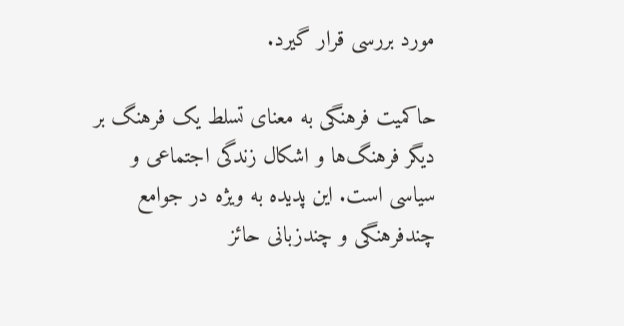مورد بررسی قرار گیرد.

حاکمیت فرهنگی به معنای تسلط یک فرهنگ بر دیگر فرهنگ‌ها و اشکال زندگی اجتماعی و سیاسی است. این پدیده به ویژه در جوامع چندفرهنگی و چندزبانی حائز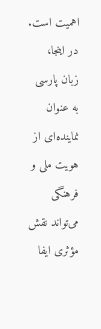اهمیت است. در اینجا، زبان پارسی به عنوان نماینده‌ای از هویت ملی و فرهنگی می‌تواند نقش مؤثری ایفا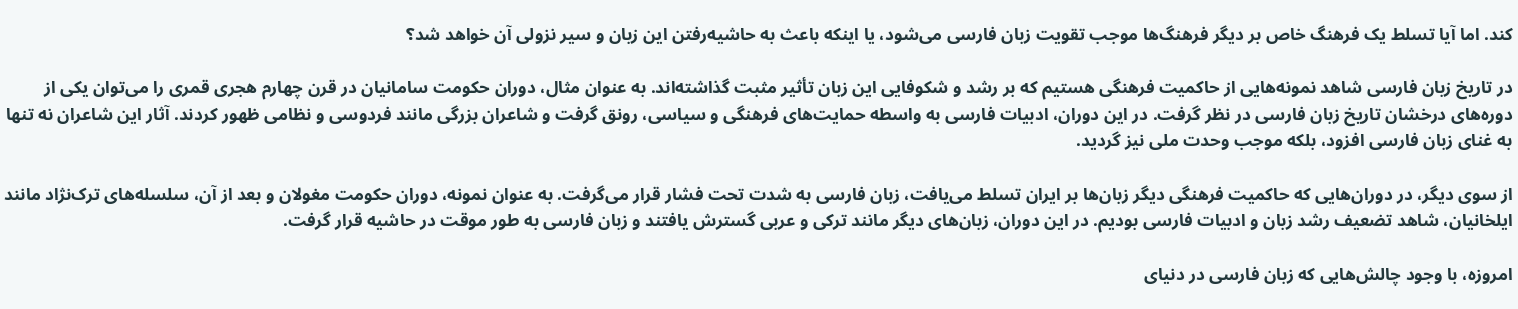کند. اما آیا تسلط یک فرهنگ خاص بر دیگر فرهنگ‌ها موجب تقویت زبان فارسی می‌شود، یا اینکه باعث به حاشیه‌رفتن این زبان و سیر نزولی آن خواهد شد؟

در تاریخ زبان فارسی شاهد نمونه‌هایی از حاکمیت فرهنگی هستیم که بر رشد و شکوفایی این زبان تأثیر مثبت گذاشته‌اند. به عنوان مثال، دوران حکومت سامانیان در قرن چهارم هجری قمری را می‌توان یکی از دوره‌های درخشان تاریخ زبان فارسی در نظر گرفت. در این دوران، ادبیات فارسی به واسطه حمایت‌های فرهنگی و سیاسی، رونق گرفت و شاعران بزرگی مانند فردوسی و نظامی ظهور کردند. آثار این شاعران نه تنها به غنای زبان فارسی افزود، بلکه موجب وحدت ملی نیز گردید.

از سوی دیگر، در دوران‌هایی که حاکمیت فرهنگی دیگر زبان‌ها بر ایران تسلط می‌یافت، زبان فارسی به شدت تحت فشار قرار می‌گرفت. به عنوان نمونه، دوران حکومت مغولان و بعد از آن، سلسله‌های ترک‌نژاد مانند ایلخانیان، شاهد تضعیف رشد زبان و ادبیات فارسی بودیم. در این دوران، زبان‌های دیگر مانند ترکی و عربی گسترش یافتند و زبان فارسی به طور موقت در حاشیه قرار گرفت.

امروزه، با وجود چالش‌هایی که زبان فارسی در دنیای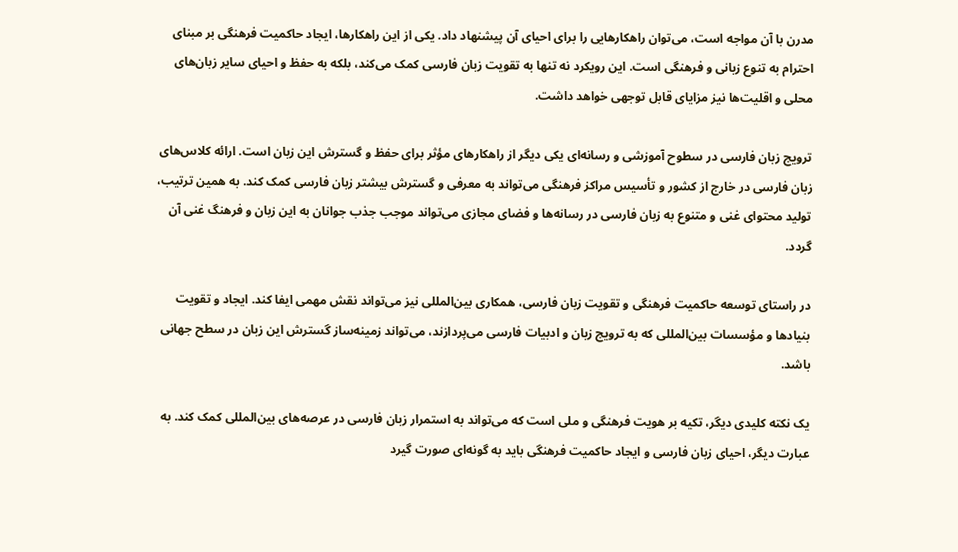مدرن با آن مواجه است، می‌توان راهکارهایی را برای احیای آن پیشنهاد داد. یکی از این راهکارها، ایجاد حاکمیت فرهنگی بر مبنای احترام به تنوع زبانی و فرهنگی است. این رویکرد نه تنها به تقویت زبان فارسی کمک می‌کند، بلکه به حفظ و احیای سایر زبان‌های محلی و اقلیت‌ها نیز مزایای قابل توجهی خواهد داشت.

ترویج زبان فارسی در سطوح آموزشی و رسانه‌ای یکی دیگر از راهکارهای مؤثر برای حفظ و گسترش این زبان است. ارائه کلاس‌های زبان فارسی در خارج از کشور و تأسیس مراکز فرهنگی می‌تواند به معرفی و گسترش بیشتر زبان فارسی کمک کند. به همین ترتیب، تولید محتوای غنی و متنوع به زبان فارسی در رسانه‌ها و فضای مجازی می‌تواند موجب جذب جوانان به این زبان و فرهنگ غنی آن گردد.

در راستای توسعه حاکمیت فرهنگی و تقویت زبان فارسی، همکاری بین‌المللی نیز می‌تواند نقش مهمی ایفا کند. ایجاد و تقویت بنیادها و مؤسسات بین‌المللی که به ترویج زبان و ادبیات فارسی می‌پردازند، می‌تواند زمینه‌ساز گسترش این زبان در سطح جهانی باشد.

یک نکته کلیدی دیگر، تکیه بر هویت فرهنگی و ملی است که می‌تواند به استمرار زبان فارسی در عرصه‌های بین‌المللی کمک کند. به عبارت دیگر، احیای زبان فارسی و ایجاد حاکمیت فرهنگی باید به گونه‌ای صورت گیرد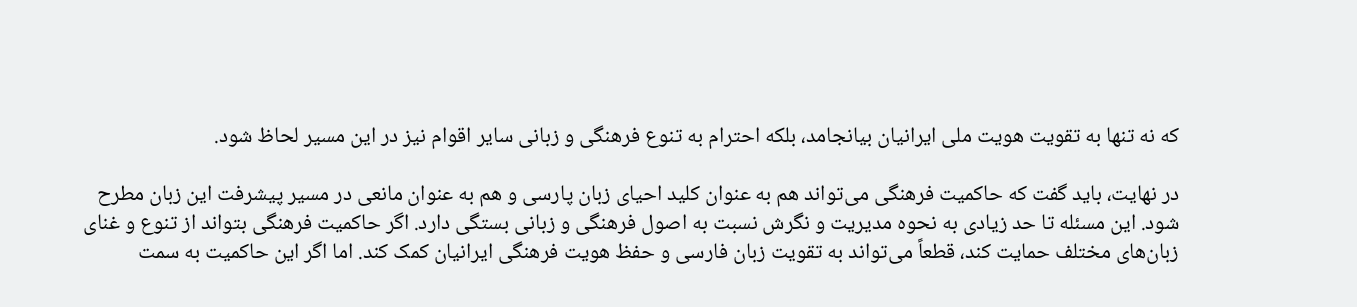که نه تنها به تقویت هویت ملی ایرانیان بیانجامد، بلکه احترام به تنوع فرهنگی و زبانی سایر اقوام نیز در این مسیر لحاظ شود.

در نهایت، باید گفت که حاکمیت فرهنگی می‌تواند هم به عنوان کلید احیای زبان پارسی و هم به عنوان مانعی در مسیر پیشرفت این زبان مطرح شود. این مسئله تا حد زیادی به نحوه مدیریت و نگرش نسبت به اصول فرهنگی و زبانی بستگی دارد. اگر حاکمیت فرهنگی بتواند از تنوع و غنای زبان‌های مختلف حمایت کند، قطعاً می‌تواند به تقویت زبان فارسی و حفظ هویت فرهنگی ایرانیان کمک کند. اما اگر این حاکمیت به سمت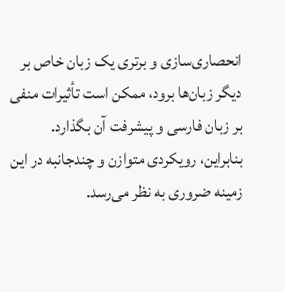انحصاری‌سازی و برتری یک زبان خاص بر دیگر زبان‌ها برود، ممکن است تأثیرات منفی بر زبان فارسی و پیشرفت آن بگذارد. بنابراین، رویکردی متوازن و چندجانبه در این زمینه ضروری به نظر می‌رسد.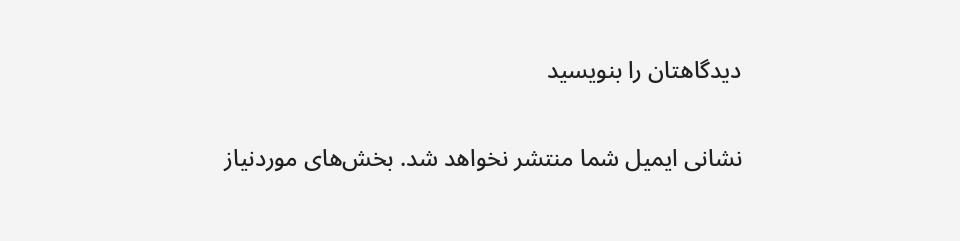دیدگاهتان را بنویسید

نشانی ایمیل شما منتشر نخواهد شد. بخش‌های موردنیاز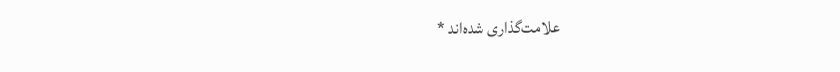علامت‌گذاری شده‌اند *